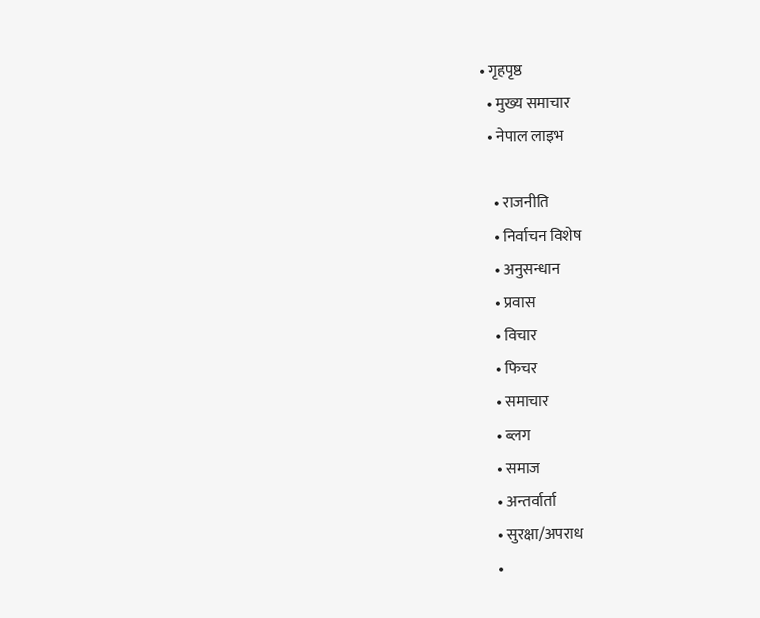• गृहपृष्ठ
  • मुख्य समाचार
  • नेपाल लाइभ

    • राजनीति
    • निर्वाचन विशेष
    • अनुसन्धान
    • प्रवास
    • विचार
    • फिचर
    • समाचार
    • ब्लग
    • समाज
    • अन्तर्वार्ता
    • सुरक्षा/अपराध
    •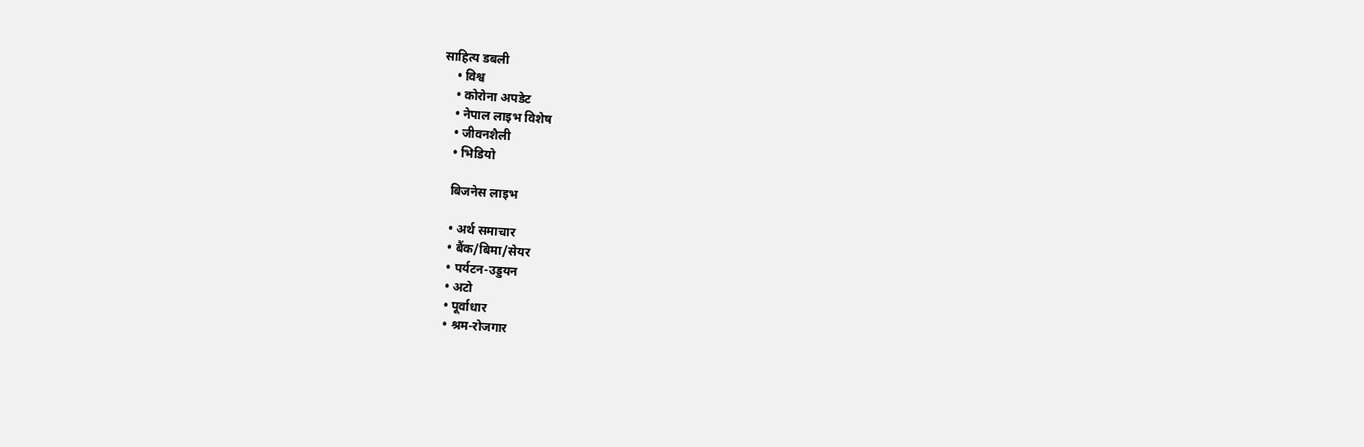साहित्य डबली
    • विश्व
    • कोरोना अपडेट
    • नेपाल लाइभ विशेष
    • जीवनशैली
    • भिडियो

    बिजनेस लाइभ

    • अर्थ समाचार
    • बैंक/बिमा/सेयर
    • पर्यटन-उड्डयन
    • अटो
    • पूर्वाधार
    • श्रम-रोजगार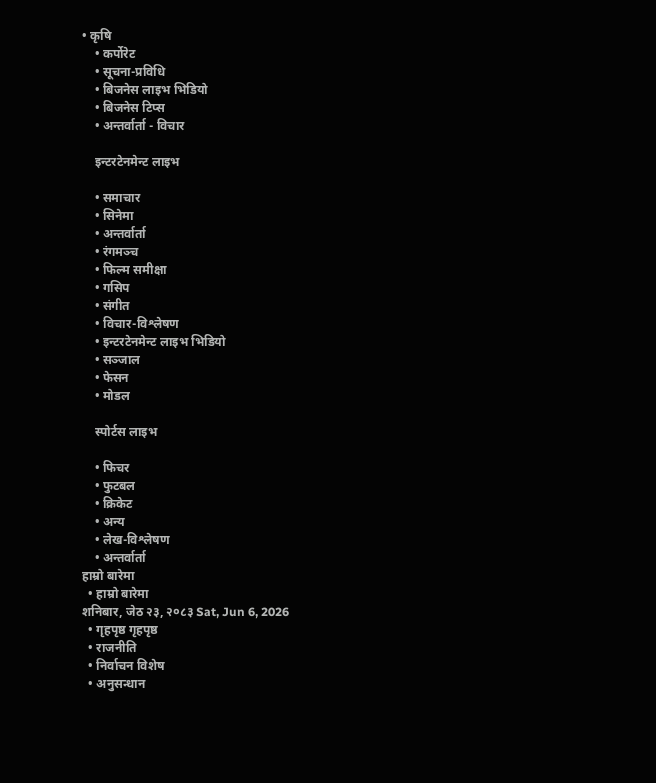• कृषि
    • कर्पोरेट
    • सूचना-प्रविधि
    • बिजनेस लाइभ भिडियो
    • बिजनेस टिप्स
    • अन्तर्वार्ता - विचार

    इन्टरटेनमेन्ट लाइभ

    • समाचार
    • सिनेमा
    • अन्तर्वार्ता
    • रंगमञ्च
    • फिल्म समीक्षा
    • गसिप
    • संगीत
    • विचार-विश्लेषण
    • इन्टरटेनमेन्ट लाइभ भिडियो
    • सञ्जाल
    • फेसन
    • मोडल

    स्पोर्टस लाइभ

    • फिचर
    • फुटबल
    • क्रिकेट
    • अन्य
    • लेख-विश्लेषण
    • अन्तर्वार्ता
हाम्रो बारेमा
  • हाम्रो बारेमा
शनिबार, जेठ २३, २०८३ Sat, Jun 6, 2026
  • गृहपृष्ठ गृहपृष्ठ
  • राजनीति
  • निर्वाचन विशेष
  • अनुसन्धान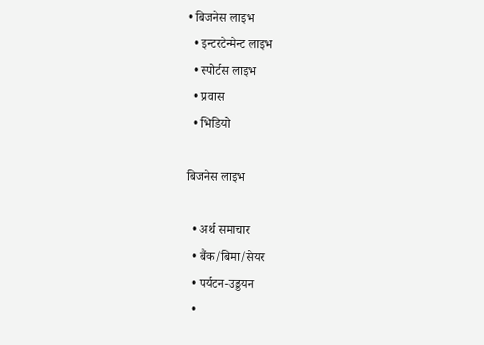• बिजनेस लाइभ
  • इन्टरटेन्मेन्ट लाइभ
  • स्पोर्टस लाइभ
  • प्रवास
  • भिडियो

बिजनेस लाइभ

  • अर्थ समाचार
  • बैंक/बिमा/सेयर
  • पर्यटन-उड्डयन
  •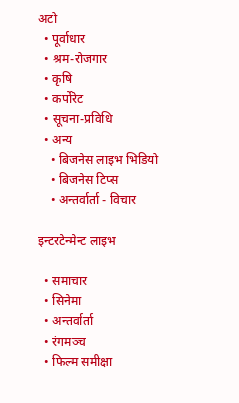अटो
  • पूर्वाधार
  • श्रम-रोजगार
  • कृषि
  • कर्पोरेट
  • सूचना-प्रविधि
  • अन्य
    • बिजनेस लाइभ भिडियो
    • बिजनेस टिप्स
    • अन्तर्वार्ता - विचार

इन्टरटेन्मेन्ट लाइभ

  • समाचार
  • सिनेमा
  • अन्तर्वार्ता
  • रंगमञ्च
  • फिल्म समीक्षा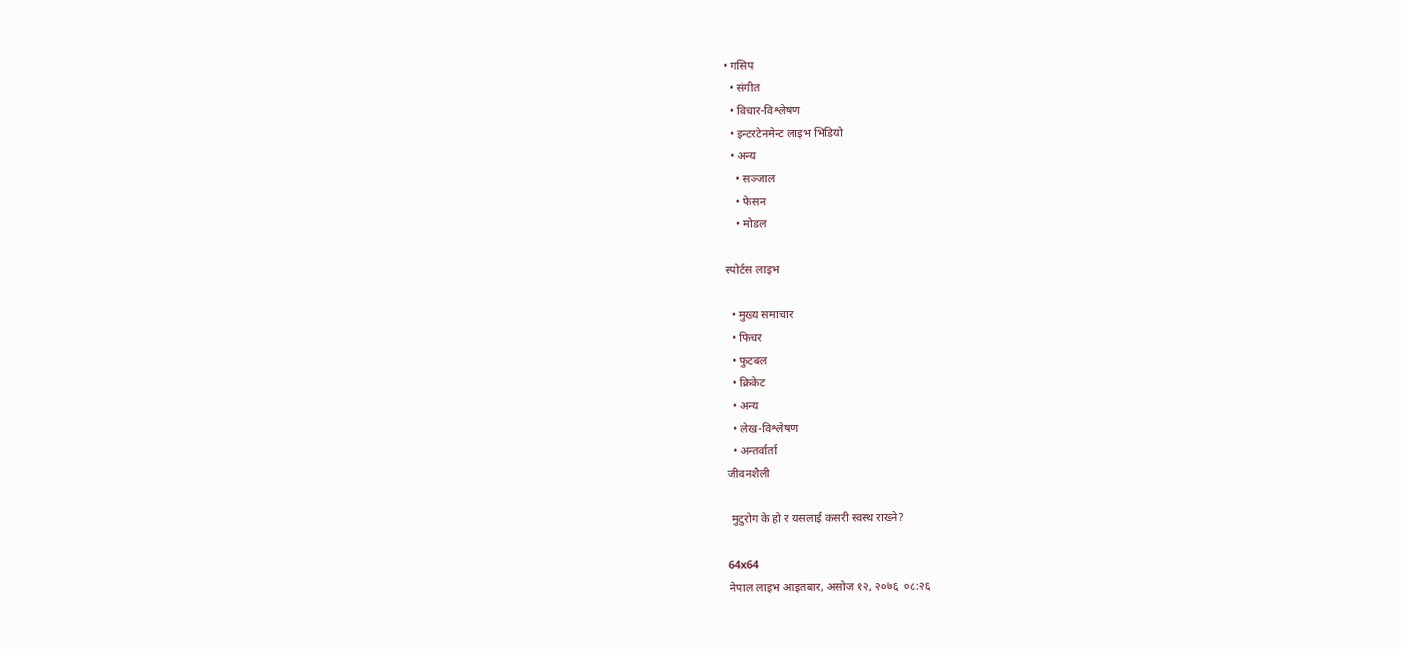• गसिप
  • संगीत
  • विचार-विश्लेषण
  • इन्टरटेनमेन्ट लाइभ भिडियो
  • अन्य
    • सञ्जाल
    • फेसन
    • मोडल

स्पोर्टस लाइभ

  • मुख्य समाचार
  • फिचर
  • फुटबल
  • क्रिकेट
  • अन्य
  • लेख-विश्लेषण
  • अन्तर्वार्ता
जीवनशैली

 मुटुरोग के हो र यसलाई कसरी स्वस्थ राख्ने?

64x64
नेपाल लाइभ आइतबार, असोज १२, २०७६  ०८:२६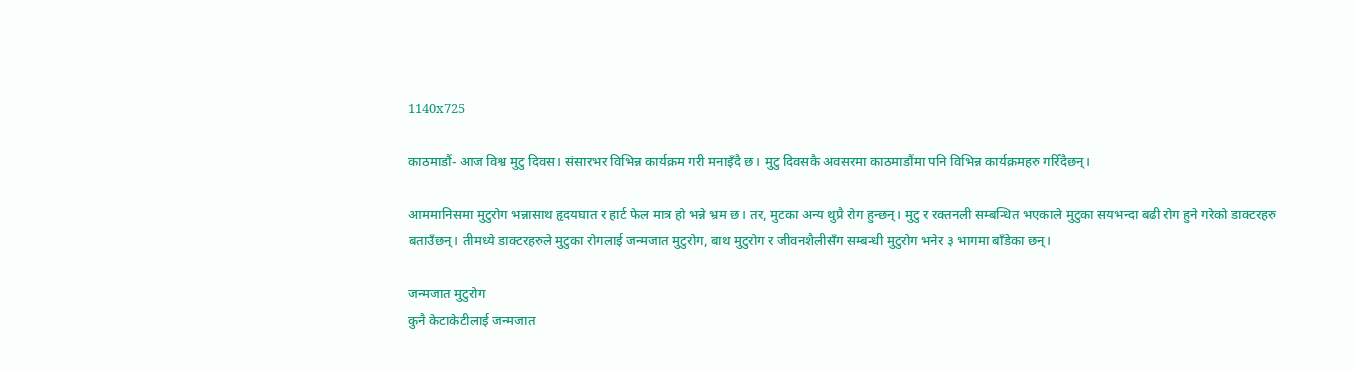1140x725

काठमाडौं- आज विश्व मुटु दिवस। संसारभर विभिन्न कार्यक्रम गरी मनाइँदै छ। मुटु दिवसकै अवसरमा काठमाडौंमा पनि विभिन्न कार्यक्रमहरु गरिँदैछन्।

आममानिसमा मुटुरोग भन्नासाथ हृदयघात र हार्ट फेल मात्र हो भन्ने भ्रम छ। तर, मुटका अन्य थुप्रै रोग हुन्छन्। मुटु र रक्तनली सम्बन्धित भएकाले मुटुका सयभन्दा बढी रोग हुने गरेको डाक्टरहरु बताउँछन्। तीमध्ये डाक्टरहरुले मुटुका रोगलाई जन्मजात मुटुरोग, बाथ मुटुरोग र जीवनशैलीसँग सम्बन्धी मुटुरोग भनेर ३ भागमा बाँडेका छन्।

जन्मजात मुटुरोग
कुनै केटाकेटीलाई जन्मजात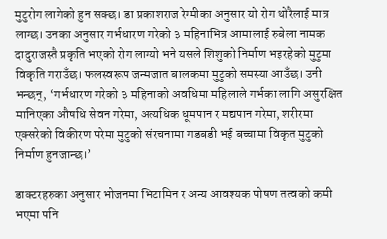मुटुरोग लागेको हुन सक्छ। डा प्रकाशराज रेग्मीका अनुसार यो रोग थोरैलाई मात्र लाग्छ। उनका अनुसार गर्भधारण गरेको ३ महिनाभित्र आमालाई रुबेला नामक दादुराजस्तै प्रकृति भएको रोग लाग्यो भने यसले शिशुको निर्माण भइरहेको मुटुमा विकृति गराउँछ। फलस्वरूप जन्मजात बालकमा मुटुको समस्या आउँछ। उनी भन्छन्, ‘गर्भधारण गरेको ३ महिनाको अवधिमा महिलाले गर्भका लागि असुरक्षित मानिएका औषधि सेवन गरेमा, अत्यधिक धूमपान र मद्यपान गरेमा, शरीरमा एक्सरेको विकीरण परेमा मुटुको संरचनामा गडबडी भई बच्चामा विकृत मुटुको निर्माण हुनजान्छ।’

डाक्टरहरुका अनुसार भोजनमा भिटामिन र अन्य आवश्यक पोषण तत्वको कमी भएमा पनि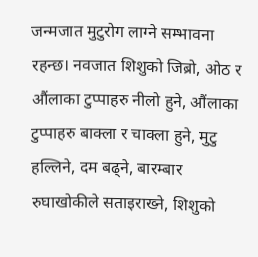जन्मजात मुटुरोग लाग्ने सम्भावना रहन्छ। नवजात शिशुको जिब्रो, ओठ र औंलाका टुप्पाहरु नीलो हुने, औंलाका टुप्पाहरु बाक्ला र चाक्ला हुने, मुटु हल्लिने, दम बढ्ने, बारम्बार रुघाखोकीले सताइराख्ने, शिशुको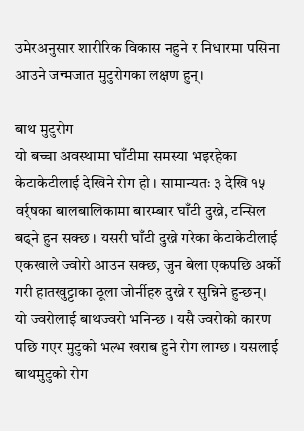उमेरअनुसार शारीरिक विकास नहुने र निधारमा पसिना आउने जन्मजात मुटुरोगका लक्षण हुन्।

बाथ मुटुरोग
यो बच्चा अवस्थामा घाँटीमा समस्या भइरहेका केटाकेटीलाई देखिने रोग हो । सामान्यतः ३ देखि १५ वर्र्षका बालबालिकामा बारम्बार घाँटी दुख्ने, टन्सिल बढ्ने हुन सक्छ । यसरी घाँटी दुख्ने गरेका केटाकेटीलाई एकखाले ज्वोरो आउन सक्छ, जुन बेला एकपछि अर्को गरी हातखुट्टाका ठूला जोर्नीहरु दुख्ने र सुन्निने हुन्छन्। यो ज्वरोलाई बाथज्वरो भनिन्छ । यसै ज्वरोको कारण पछि गएर मुटुको भल्भ खराब हुने रोग लाग्छ । यसलाई बाथमुटुको रोग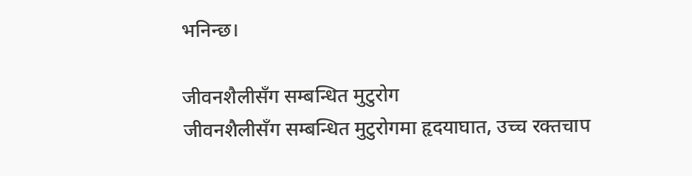भनिन्छ।

जीवनशैलीसँग सम्बन्धित मुटुरोग
जीवनशैलीसँग सम्बन्धित मुटुरोगमा हृदयाघात, उच्च रक्तचाप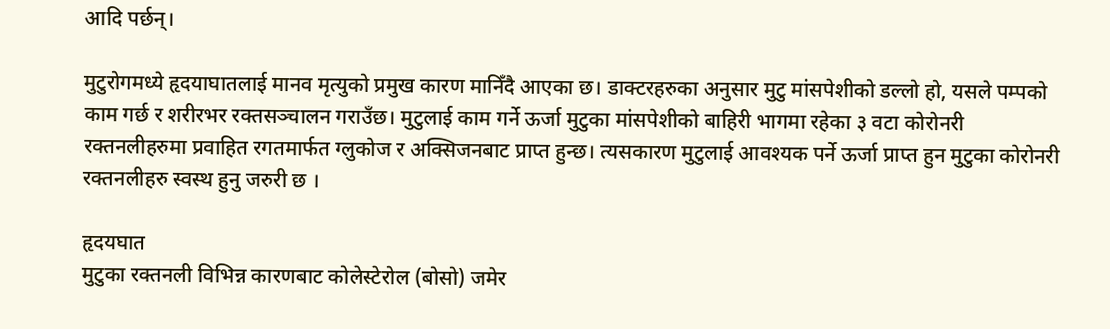आदि पर्छन्।

मुटुरोगमध्ये हृदयाघातलाई मानव मृत्युको प्रमुख कारण मानिँदै आएका छ। डाक्टरहरुका अनुसार मुटु मांसपेशीको डल्लो हो, यसले पम्पको काम गर्छ र शरीरभर रक्तसञ्चालन गराउँछ। मुटुलाई काम गर्ने ऊर्जा मुटुका मांसपेशीको बाहिरी भागमा रहेका ३ वटा कोरोनरी रक्तनलीहरुमा प्रवाहित रगतमार्फत ग्लुकोज र अक्सिजनबाट प्राप्त हुन्छ। त्यसकारण मुटुलाई आवश्यक पर्ने ऊर्जा प्राप्त हुन मुटुका कोरोनरी रक्तनलीहरु स्वस्थ हुनु जरुरी छ ।

हृदयघात
मुटुका रक्तनली विभिन्न कारणबाट कोलेस्टेरोल (बोसो) जमेर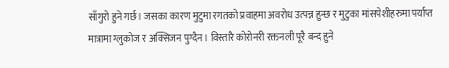साँगुरो हुने गर्छ। जसका कारण मुटुमा रगतको प्रवाहमा अवरोध उत्पन्न हुन्छ र मुटुका मांसपेशीहरुमा पर्याप्त मात्रामा ग्लुकोज र अक्सिजन पुग्दैन। विस्तारै कोरोनरी रक्तनली पूरै बन्द हुने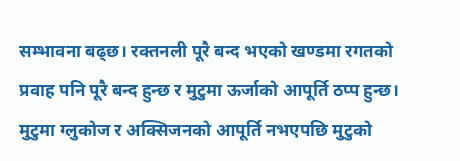सम्भावना बढ्छ। रक्तनली पूरै बन्द भएको खण्डमा रगतको प्रवाह पनि पूरै बन्द हुन्छ र मुटुमा ऊर्जाको आपूर्ति ठप्प हुन्छ। मुटुमा ग्लुकोज र अक्सिजनको आपूर्ति नभएपछि मुटुको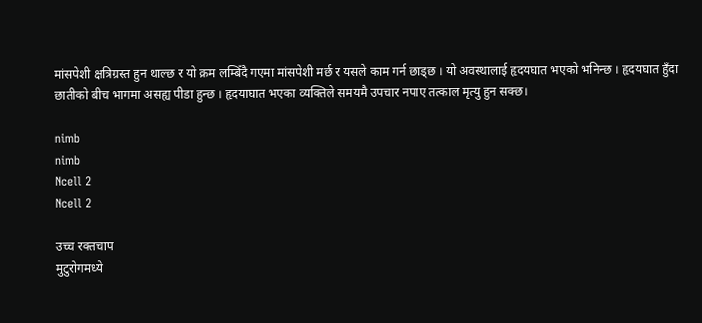मांसपेशी क्षत्रिग्रस्त हुन थाल्छ र यो क्रम लम्बिँदै गएमा मांसपेशी मर्छ र यसले काम गर्न छाड्छ । यो अवस्थालाई हृदयघात भएको भनिन्छ । हृदयघात हुँदा छातीको बीच भागमा असह्य पीडा हुन्छ । हृदयाघात भएका व्यक्तिले समयमै उपचार नपाए तत्काल मृत्यु हुन सक्छ।

nimb
nimb
Ncell 2
Ncell 2

उच्च रक्तचाप
मुटुरोगमध्ये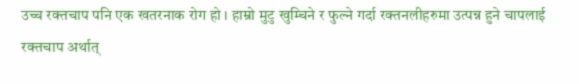उच्च रक्तचाप पनि एक खतरनाक रोग हो । हाम्रो मुटु खुम्चिने र फुल्ने गर्दा रक्तनलीहरुमा उत्पन्न हुने चापलाई रक्तचाप अर्थात्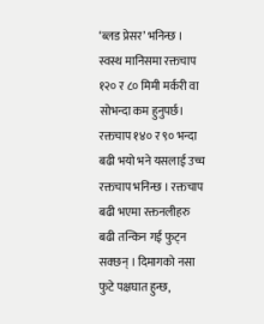‘ब्लड प्रेसर’ भनिन्छ । स्वस्थ मानिसमा रक्तचाप १२० र ८० मिमी मर्करी वा सोभन्दा कम हुनुपर्छ। रक्तचाप १४० र ९० भन्दा बढी भयो भने यसलाई उच्च रक्तचाप भनिन्छ । रक्तचाप बढी भएमा रक्तनलीहरु बढी तन्किन गई फुट्न सक्छन् । दिमागको नसा फुटे पक्षघात हुन्छ,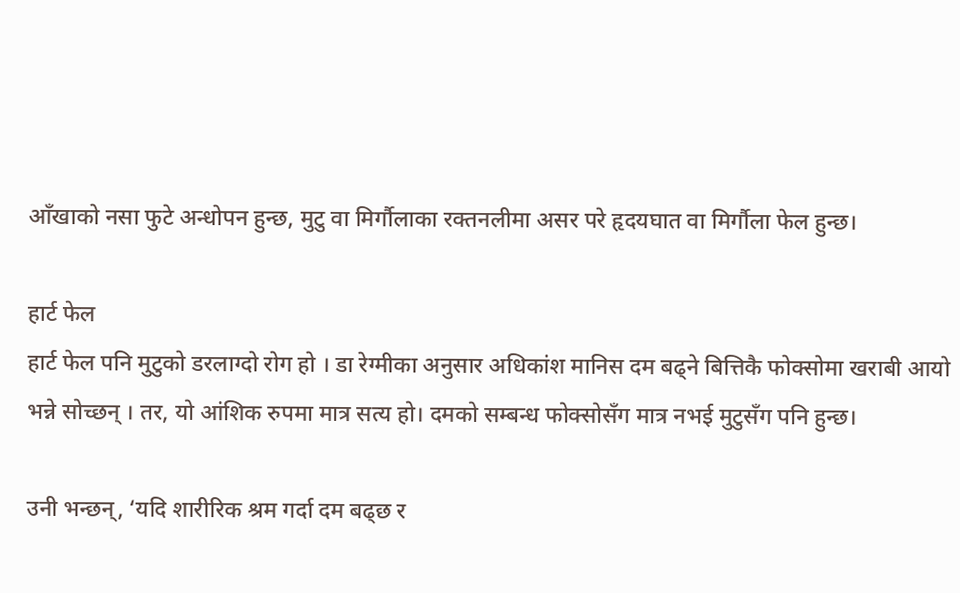आँखाको नसा फुटे अन्धोपन हुन्छ, मुटु वा मिर्गौलाका रक्तनलीमा असर परे हृदयघात वा मिर्गौला फेल हुन्छ।

हार्ट फेल
हार्ट फेल पनि मुटुको डरलाग्दो रोग हो । डा रेग्मीका अनुसार अधिकांश मानिस दम बढ्ने बित्तिकै फोक्सोमा खराबी आयो भन्ने सोच्छन् । तर, यो आंशिक रुपमा मात्र सत्य हो। दमको सम्बन्ध फोक्सोसँग मात्र नभई मुटुसँग पनि हुन्छ।

उनी भन्छन्, ‘यदि शारीरिक श्रम गर्दा दम बढ्छ र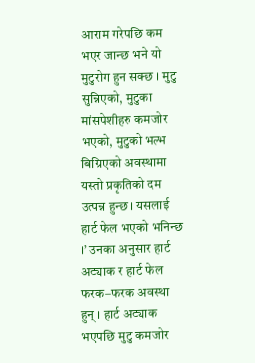आराम गरेपछि कम भएर जान्छ भने यो मुटुरोग हुन सक्छ । मुटु सुन्निएको, मुटुका मांसपेशीहरु कमजोर भएको, मुटुको भल्भ बिग्रिएको अवस्थामा यस्तो प्रकृतिको दम उत्पन्न हुन्छ। यसलाई हार्ट फेल भएको भनिन्छ ।’ उनका अनुसार हार्ट अट्याक र हार्ट फेल फरक–फरक अवस्था हुन् । हार्ट अट्याक भएपछि मुटु कमजोर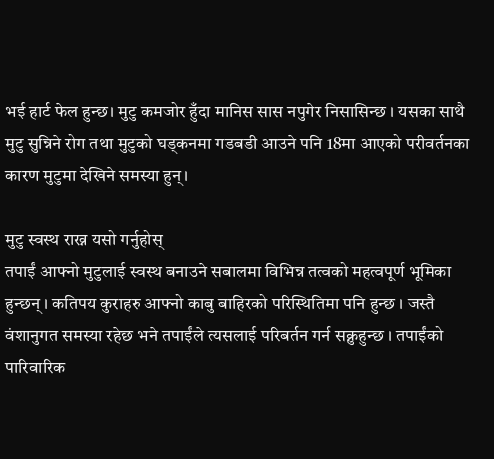भई हार्ट फेल हुन्छ। मुटु कमजोर हुँदा मानिस सास नपुगेर निसासिन्छ । यसका साथै मुटु सुन्निने रोग तथा मुटुको घड्कनमा गडबडी आउने पनि 18मा आएको परीवर्तनका कारण मुटुमा देखिने समस्या हुन्।

मुटु स्वस्थ राख्न यसो गर्नुहोस्
तपाईं आफ्नो मुटुलाई स्वस्थ बनाउने सबालमा विभिन्न तत्वको महत्वपूर्ण भूमिका हुन्छन् । कतिपय कुराहरु आफ्नो काबु बाहिरको परिस्थितिमा पनि हुन्छ । जस्तै वंशानुगत समस्या रहेछ भने तपाईंले त्यसलाई परिबर्तन गर्न सक्नुहुन्छ । तपाईंको पारिवारिक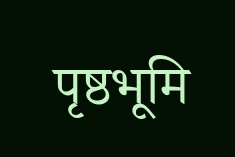पृष्ठभूमि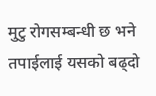मुटु रोगसम्बन्धी छ भने तपाईलाई यसको बढ्दो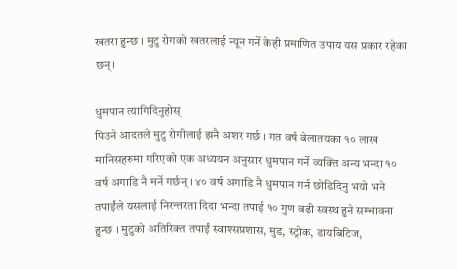खतरा हुन्छ । मुटु रोगको खतरलाई न्यून गर्ने केही प्रमाणित उपाय यस प्रकार रहेका छन्।

धुमपान त्यागिदिनुहोस्
पिउने आदतले मुटु रोगीलाई झनै अशर गर्छ । गत वर्ष बेलातयका १० लाख मानिसहरुमा गरिएको एक अध्ययन अनुसार धुमपान गर्ने व्यक्ति अन्य भन्दा १० वर्ष अगाडि नै मर्ने गर्छन् । ४० वर्ष अगाडि नै धुमपान गर्न छोडिदिनु भयो भने तपाई‌ंले यसलाई निरन्तरता दिदा भन्दा तपाई १० गुण बढी स्वस्थ हुने सम्भावना हुन्छ । मुटुको अतिरिक्त तपाईं स्वाश्सप्रशास, मुड, स्ट्रोक, डायबिटिज,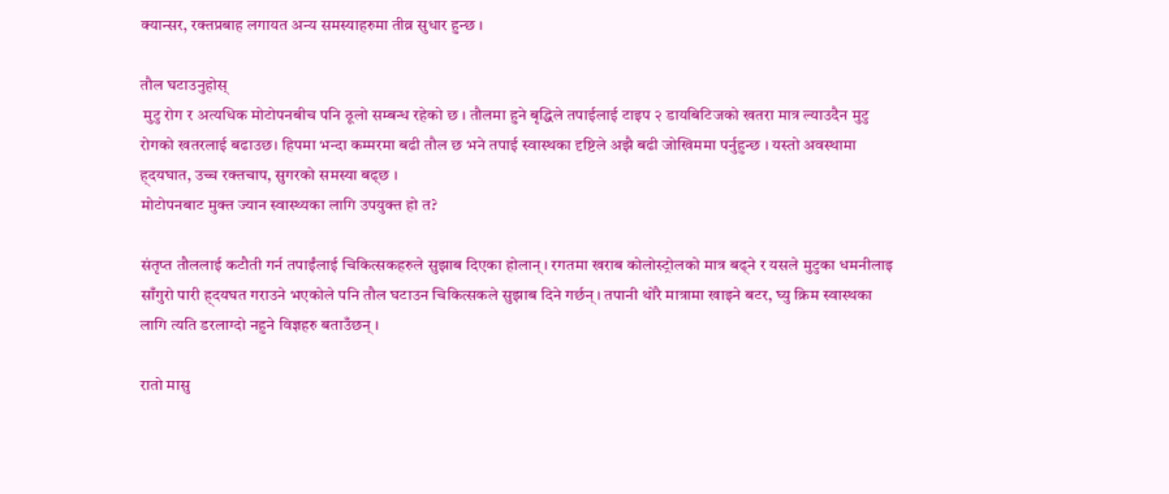क्यान्सर, रक्तप्रबाह लगायत अन्य समस्याहरुमा तीव्र सुधार हुन्छ ।

तौल घटाउनुहोस्
 मुटु रोग र अत्यधिक मोटोपनबीच पनि ठूलो सम्बन्ध रहेको छ । तौलमा हुने बृद्धिले तपाईलाई टाइप २ डायबिटिजको खतरा मात्र ल्याउदैन मुटु रोगको खतरलाई बढाउछ। हिपमा भन्दा कम्मरमा बढी तौल छ भने तपाई स्वास्थका दृष्टिले अझै बढी जोखिममा पर्नुहुन्छ । यस्तो अवस्थामा ह्दयघात, उच्च रक्तचाप, सुगरको समस्या बढ्छ ।
मोटोपनबाट मुक्त ज्यान स्वास्थ्यका लागि उपयुक्त हो त?

संतृप्त तौललाई कटौती गर्न तपाईंलाई चिकित्सकहरुले सुझाब दिएका होलान्। रगतमा खराब कोलोस्ट्रोलको मात्र बढ्ने र यसले मुटुका धमनीलाइ साँगुरो पारी ह्दयघत गराउने भएकोले पनि तौल घटाउन चिकित्सकले सुझाब दिने गर्छन्। तपानी थोरै मात्रामा खाइने बटर, घ्यु क्रिम स्वास्थका लागि त्यति डरलाग्दो नहुने विज्ञहरु बताउँछन् ।

रातो मासु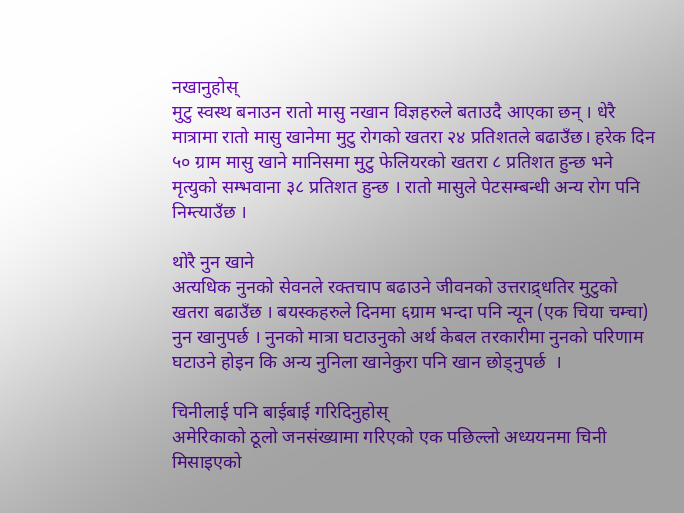नखानुहोस्
मुटु स्वस्थ बनाउन रातो मासु नखान विज्ञहरुले बताउदै आएका छन् । धेरै मात्रामा रातो मासु खानेमा मुटु रोगको खतरा २४ प्रतिशतले बढाउँछ। हरेक दिन ५० ग्राम मासु खाने मानिसमा मुटु फेलियरको खतरा ८ प्रतिशत हुन्छ भने मृत्युको सम्भवाना ३८ प्रतिशत हुन्छ । रातो मासुले पेटसम्बन्धी अन्य रोग पनि निम्त्याउँछ ।

थोरै नुन खाने
अत्यधिक नुनको सेवनले रक्तचाप बढाउने जीवनको उत्तराद्र्धतिर मुटुको खतरा बढाउँछ । बयस्कहरुले दिनमा ६ग्राम भन्दा पनि न्यून (एक चिया चम्चा) नुन खानुपर्छ । नुनको मात्रा घटाउनुको अर्थ केबल तरकारीमा नुनको परिणाम घटाउने होइन कि अन्य नुनिला खानेकुरा पनि खान छोड्नुपर्छ  ।

चिनीलाई पनि बाईबाई गरिदिनुहोस्
अमेरिकाको ठूलो जनसंख्यामा गरिएको एक पछिल्लो अध्ययनमा चिनी मिसाइएको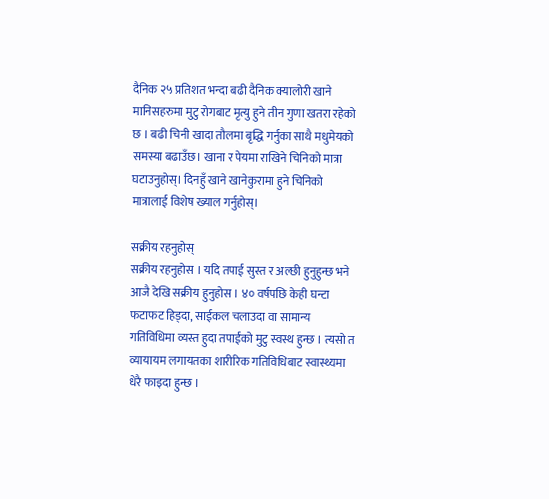दैनिक २५ प्रतिशत भन्दा बढी दैनिक क्यालोरी खाने मानिसहरुमा मुटु रोगबाट मृत्यु हुने तीन गुणा खतरा रहेको छ । बढी चिनी खादा तौलमा बृद्धि गर्नुका साथै मधुमेयको समस्या बढाउँछ। खाना र पेयमा राखिने चिनिको मात्रा घटाउनुहोस्। दिनहुँ खाने खानेकुरामा हुने चिनिको मात्रालाई विशेष ख्याल गर्नुहोस्।

सक्रीय रहनुहोस्
सक्रीय रहनुहोस । यदि तपाई सुस्त र अल्छी हुनुहुन्छ भने आजै देखि सक्रीय हुनुहोस । ४० वर्षपछि केही घन्टा फटाफट हिड्दा, साईकल चलाउदा वा सामान्य गतिविधिमा व्यस्त हुदा तपाईंको मुटु स्वस्थ हुन्छ । त्यसो त व्यायायम लगायतका शारीरिक गतिविधिबाट स्वास्थ्यमा धेरै फाइदा हुन्छ ।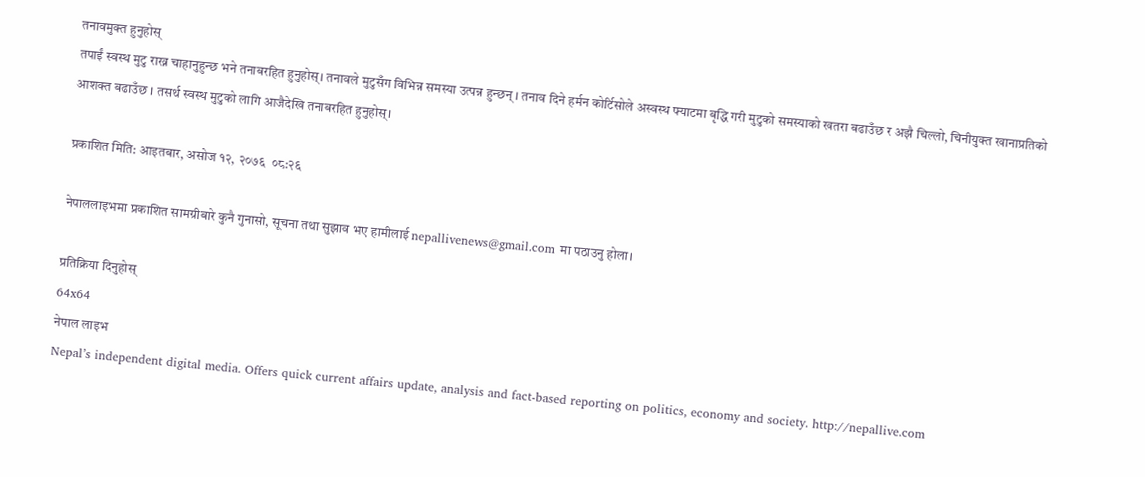तनावमुक्त हुनुहोस्
तपाईं स्वस्थ मुटु राख्न चाहानुहुन्छ भने तनाबरहित हुनुहोस्। तनावले मुटुसँग विभिन्न समस्या उत्पन्न हुन्छन् । तनाव दिने हर्मन कोर्टिसोले अस्वस्थ फ्याटमा बृद्धि गरी मुटुको समस्याको खतरा बढाउँछ र अझै चिल्लो, चिनीयुक्त खानाप्रतिको आशक्त बढाउँछ । तसर्थ स्वस्थ मुटुको लागि आजैदेखि तनाबरहित हुनुहोस्।

प्रकाशित मिति: आइतबार, असोज १२, २०७६  ०८:२६

नेपाललाइभमा प्रकाशित सामग्रीबारे कुनै गुनासो, सूचना तथा सुझाव भए हामीलाई nepallivenews@gmail.com मा पठाउनु होला।

प्रतिक्रिया दिनुहोस्
64x64
नेपाल लाइभ
Nepal’s independent digital media. Offers quick current affairs update, analysis and fact-based reporting on politics, economy and society. http://nepallive.com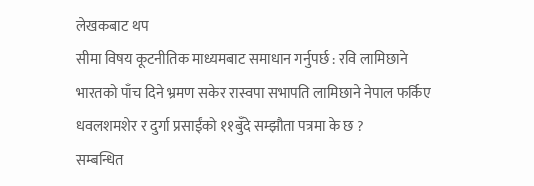लेखकबाट थप
सीमा विषय कूटनीतिक माध्यमबाट समाधान गर्नुपर्छ : रवि लामिछाने
भारतको पाँच दिने भ्रमण सकेर रास्वपा सभापति लामिछाने नेपाल फर्किए
धवलशमशेर र दुर्गा प्रसाईंको ११बुँदे सम्झौता पत्रमा के छ ?
सम्बन्धित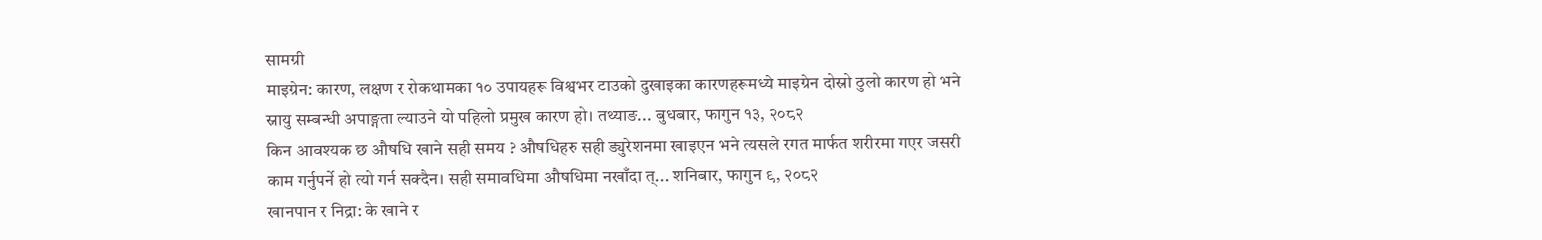सामग्री
माइग्रेन: कारण, लक्षण र रोकथामका १० उपायहरू विश्वभर टाउको दुखाइका कारणहरूमध्ये माइग्रेन दोस्रो ठुलो कारण हो भने स्नायु सम्बन्धी अपाङ्गता ल्याउने यो पहिलो प्रमुख कारण हो। तथ्याङ... बुधबार, फागुन १३, २०८२
किन आवश्यक छ औषधि खाने सही समय ? औषधिहरु सही ड्युरेशनमा खाइएन भने त्यसले रगत मार्फत शरीरमा गएर जसरी काम गर्नुपर्ने हो त्यो गर्न सक्दैन। सही समावधिमा औषधिमा नखाँदा त्... शनिबार, फागुन ९, २०८२
खानपान र निद्रा: के खाने र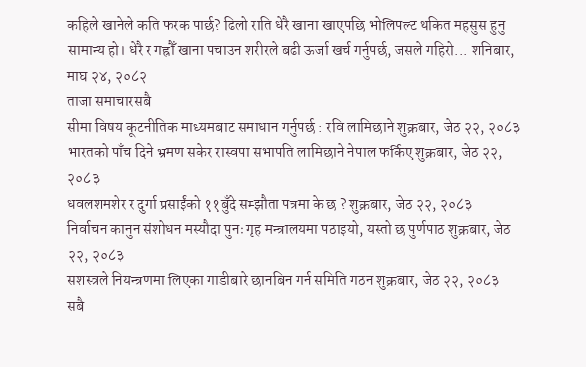कहिले खानेले कति फरक पार्छ? ढिलो राति धेरै खाना खाएपछि भोलिपल्ट थकित महसुस हुनु सामान्य हो। धेरै र गह्रौँ खाना पचाउन शरीरले बढी ऊर्जा खर्च गर्नुपर्छ, जसले गहिरो... शनिबार, माघ २४, २०८२
ताजा समाचारसबै
सीमा विषय कूटनीतिक माध्यमबाट समाधान गर्नुपर्छ : रवि लामिछाने शुक्रबार, जेठ २२, २०८३
भारतको पाँच दिने भ्रमण सकेर रास्वपा सभापति लामिछाने नेपाल फर्किए शुक्रबार, जेठ २२, २०८३
धवलशमशेर र दुर्गा प्रसाईंको ११बुँदे सम्झौता पत्रमा के छ ? शुक्रबार, जेठ २२, २०८३
निर्वाचन कानुन संशोधन मस्यौदा पुनः गृह मन्त्रालयमा पठाइयो, यस्तो छ पुर्णपाठ शुक्रबार, जेठ २२, २०८३
सशस्त्रले नियन्त्रणमा लिएका गाडीबारे छानबिन गर्न समिति गठन शुक्रबार, जेठ २२, २०८३
सबै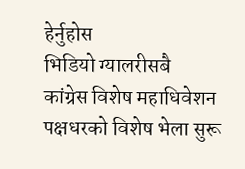हेर्नुहोस
भिडियो ग्यालरीसबै
कांग्रेस विशेष महाधिवेशन पक्षधरको विशेष भेला सुरू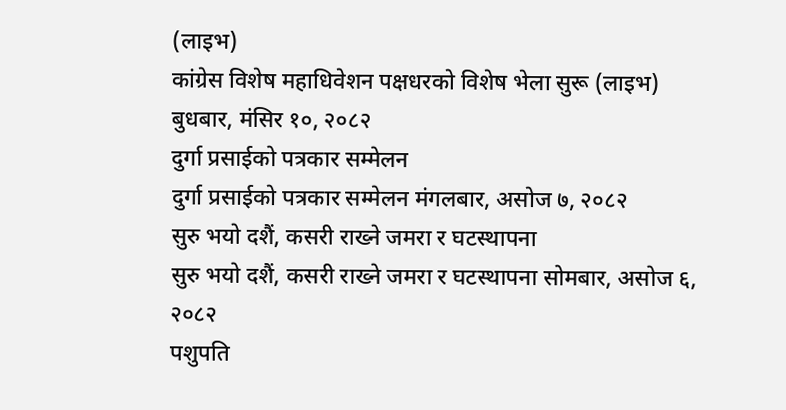(लाइभ)
कांग्रेस विशेष महाधिवेशन पक्षधरको विशेष भेला सुरू (लाइभ) बुधबार, मंसिर १०, २०८२
दुर्गा प्रसाईको पत्रकार सम्मेलन
दुर्गा प्रसाईको पत्रकार सम्मेलन मंगलबार, असोज ७, २०८२
सुरु भयो दशैं, कसरी राख्ने जमरा र घटस्थापना
सुरु भयो दशैं, कसरी राख्ने जमरा र घटस्थापना सोमबार, असोज ६, २०८२
पशुपति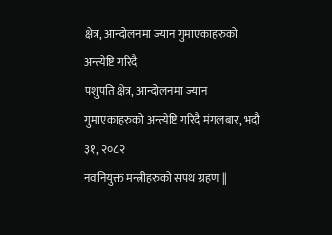क्षेत्र, आन्दोलनमा ज्यान गुमाएकाहरुको अन्त्येष्टि गरिदै
पशुपति क्षेत्र, आन्दोलनमा ज्यान गुमाएकाहरुको अन्त्येष्टि गरिदै मंगलबार, भदौ ३१, २०८२
नवनियुक्त मन्त्रीहरुको सपथ ग्रहण ||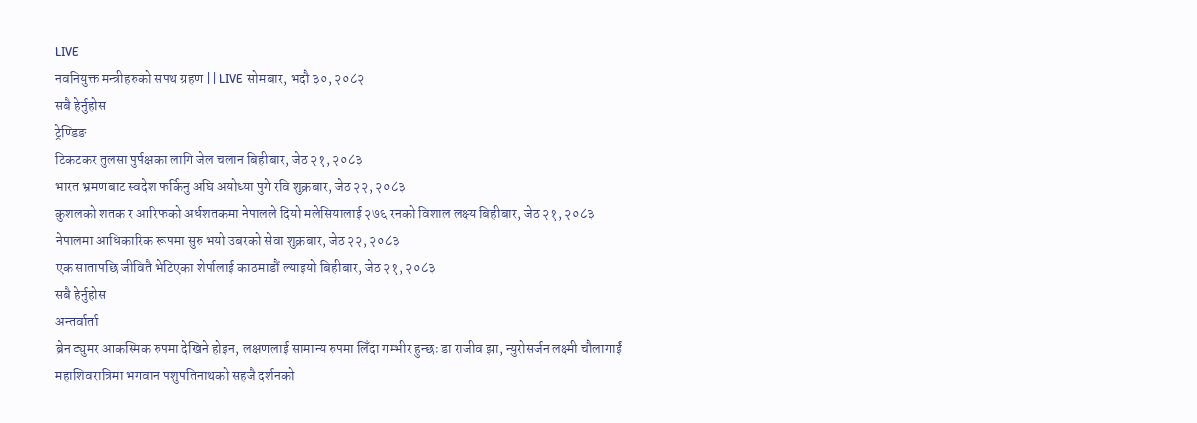LIVE
नवनियुक्त मन्त्रीहरुको सपथ ग्रहण || LIVE सोमबार, भदौ ३०, २०८२
सबै हेर्नुहोस
ट्रेण्डिङ
टिकटकर तुलसा पुर्पक्षका लागि जेल चलान बिहीबार, जेठ २१, २०८३
भारत भ्रमणबाट स्वदेश फर्किनु अघि अयोध्या पुगे रवि शुक्रबार, जेठ २२, २०८३
कुशलको शतक र आरिफको अर्धशतकमा नेपालले दियो मलेसियालाई २७६ रनको विशाल लक्ष्य बिहीबार, जेठ २१, २०८३
नेपालमा आधिकारिक रूपमा सुरु भयो उबरको सेवा शुक्रबार, जेठ २२, २०८३
एक सातापछि जीवितै भेटिएका शेर्पालाई काठमाडौं ल्याइयो बिहीबार, जेठ २१, २०८३
सबै हेर्नुहोस
अन्तर्वार्ता
ब्रेन ट्युमर आकस्मिक रुपमा देखिने होइन, लक्षणलाई सामान्य रुपमा लिँदा गम्भीर हुन्छः डा राजीव झा, न्युरोसर्जन लक्ष्मी चौलागाईं
महाशिवरात्रिमा भगवान पशुपतिनाथको सहजै दर्शनको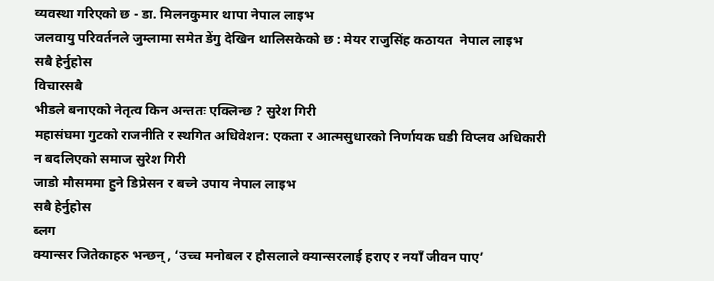व्यवस्था गरिएको छ - डा. मिलनकुमार थापा नेपाल लाइभ
जलवायु परिवर्तनले जुम्लामा समेत डेंगु देखिन थालिसकेको छ : मेयर राजुसिंह कठायत  नेपाल लाइभ
सबै हेर्नुहोस
विचारसबै
भीडले बनाएको नेतृत्व किन अन्ततः एक्लिन्छ ? सुरेश गिरी
महासंघमा गुटको राजनीति र स्थगित अधिवेशन: एकता र आत्मसुधारको निर्णायक घडी विप्लव अधिकारी
न बदलिएको समाज सुरेश गिरी
जाडो मौसममा हुने डिप्रेसन र बच्ने उपाय नेपाल लाइभ
सबै हेर्नुहोस
ब्लग
क्यान्सर जितेकाहरु भन्छन्, ‘उच्च मनोबल र हौसलाले क्यान्सरलाई हराए र नयाँ जीवन पाए’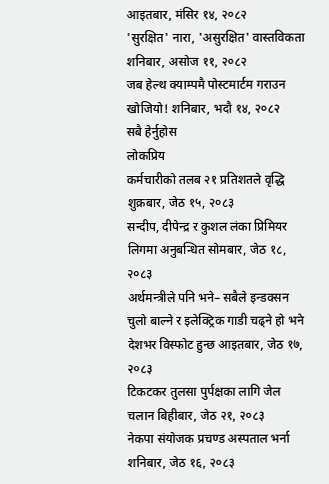आइतबार, मंसिर १४, २०८२
'सुरक्षित' नारा, 'असुरक्षित' वास्तविकता शनिबार, असोज ११, २०८२
जब हेल्थ क्याम्पमै पोस्टमार्टम गराउन खोजियो! शनिबार, भदौ १४, २०८२
सबै हेर्नुहोस
लोकप्रिय
कर्मचारीको तलब २१ प्रतिशतले वृद्धि शुक्रबार, जेठ १५, २०८३
सन्दीप, दीपेन्द्र र कुशल लंका प्रिमियर लिगमा अनुबन्धित सोमबार, जेठ १८, २०८३
अर्थमन्त्रीले पनि भने– सबैले इन्डक्सन चुलो बाल्ने र इलेक्ट्रिक गाडी चढ्ने हो भने देशभर विस्फोट हुन्छ आइतबार, जेठ १७, २०८३
टिकटकर तुलसा पुर्पक्षका लागि जेल चलान बिहीबार, जेठ २१, २०८३
नेकपा संयोजक प्रचण्ड अस्पताल भर्ना शनिबार, जेठ १६, २०८३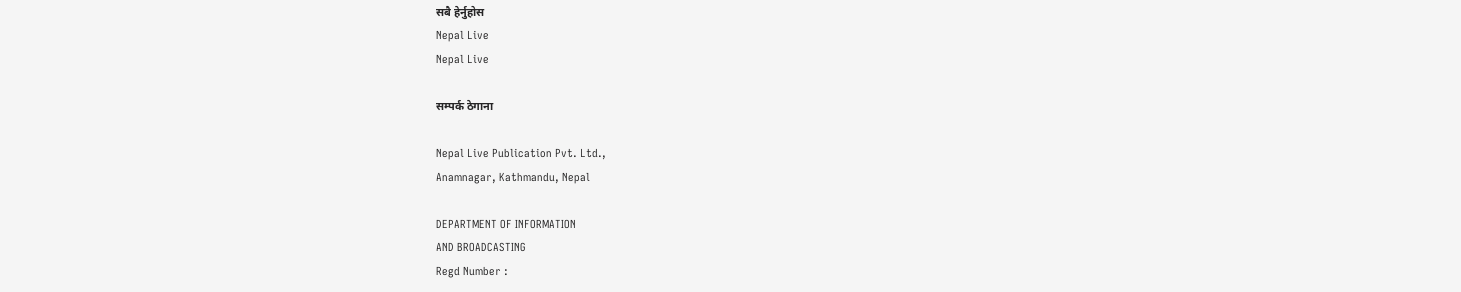सबै हेर्नुहोस
Nepal Live
Nepal Live

सम्पर्क ठेगाना

Nepal Live Publication Pvt. Ltd.,
Anamnagar, Kathmandu, Nepal

DEPARTMENT OF INFORMATION
AND BROADCASTING
Regd Number :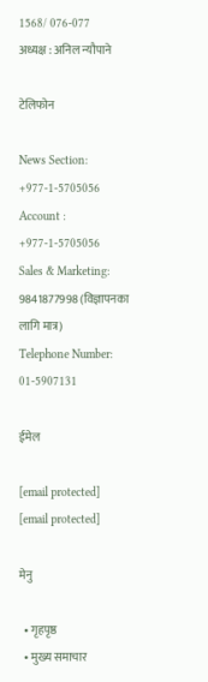1568/ 076-077
अध्यक्ष : अनिल न्यौपाने

टेलिफोन

News Section: +977-1-5705056
Account : +977-1-5705056
Sales & Marketing: 9841877998 (विज्ञापनका लागि मात्र)
Telephone Number: 01-5907131

ईमेल

[email protected]
[email protected]

मेनु

  • गृहपृष्ठ
  • मुख्य समाचार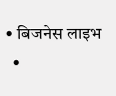• बिजनेस लाइभ
  •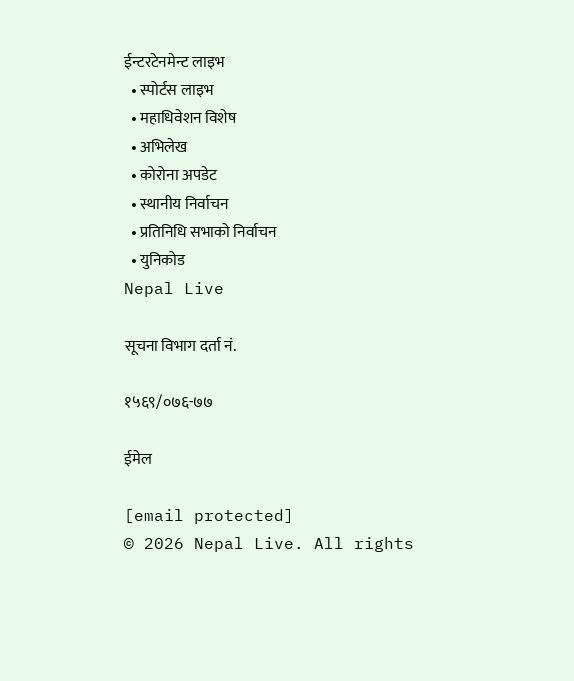ईन्टरटेनमेन्ट लाइभ
  • स्पोर्टस लाइभ
  • महाधिवेशन विशेष
  • अभिलेख
  • कोरोना अपडेट
  • स्थानीय निर्वाचन
  • प्रतिनिधि सभाको निर्वाचन
  • युनिकोड
Nepal Live

सूचना विभाग दर्ता नं.

१५६९/०७६-७७

ईमेल

[email protected]
© 2026 Nepal Live. All rights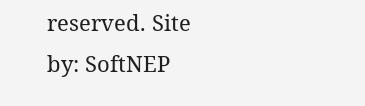reserved. Site by: SoftNEP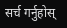सर्च गर्नुहोस्